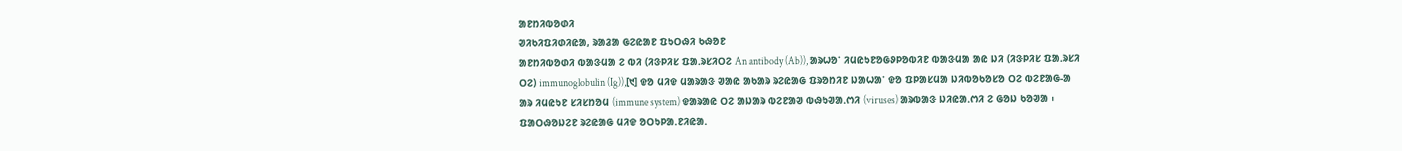ᱟᱱᱴᱤᱵᱚᱰᱤ
ᱣᱤᱠᱤᱯᱤᱰᱤᱭᱟ, ᱨᱟᱲᱟ ᱜᱮᱭᱟᱱ ᱯᱩᱛᱷᱤ ᱠᱷᱚᱱ
ᱟᱱᱴᱤᱵᱚᱰᱤ ᱵᱟᱝᱢᱟ ᱮ ᱵᱤ (ᱤᱝᱞᱤᱥ ᱯᱟᱹᱨᱥᱤᱛᱮ An antibody (Ab)), ᱟᱨᱦᱚᱸ ᱤᱢᱭᱩᱱᱚᱜᱽᱞᱚᱵᱤᱱ ᱵᱟᱝᱢᱟ ᱟᱭ ᱡᱤ (ᱤᱝᱞᱤᱥ ᱯᱟᱹᱨᱥᱤ ᱛᱮ) immunoglobulin (Ig)),[᱑] ᱫᱚ ᱢᱤᱫ ᱢᱟᱨᱟᱝ ᱣᱟᱭ ᱟᱠᱟᱨ ᱨᱮᱭᱟᱜ ᱯᱨᱚᱴᱤᱱ ᱡᱟᱦᱟᱸ ᱫᱚ ᱯᱞᱟᱥᱢᱟ ᱡᱤᱵᱚᱠᱚᱥᱚ ᱛᱮ ᱵᱮᱱᱟᱜ-ᱟ ᱟᱨ ᱤᱢᱭᱩᱱ ᱥᱤᱥᱴᱚᱢ (immune system) ᱫᱟᱨᱟᱭ ᱛᱮ ᱟᱡᱟᱨ ᱵᱮᱱᱟᱣ ᱵᱷᱩᱣᱟᱹᱬᱤ (viruses) ᱟᱨᱵᱟᱝ ᱡᱤᱭᱟᱹᱬᱤ ᱮ ᱜᱚᱡ ᱠᱚᱣᱟ ᱾
ᱯᱟᱛᱷᱚᱡᱮᱱ ᱨᱮᱭᱟᱜ ᱢᱤᱫ ᱚᱛᱩᱞᱟᱹᱱᱤᱭᱟᱹ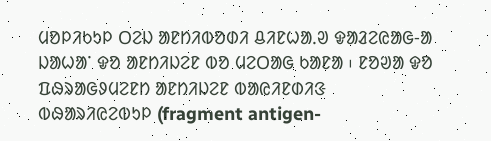ᱢᱚᱞᱤᱠᱩᱞ ᱛᱮᱡ ᱟᱱᱴᱤᱵᱚᱰᱤ ᱪᱤᱱᱦᱟᱹᱣ ᱫᱟᱲᱮᱭᱟᱜ-ᱟ ᱡᱟᱦᱟᱸ ᱫᱚ ᱟᱱᱴᱤᱡᱮᱱ ᱵᱚ ᱢᱮᱛᱟᱜ ᱠᱟᱱᱟ ᱾ ᱱᱚᱣᱟ ᱫᱚ ᱯᱷᱨᱟᱜᱽᱢᱮᱱᱴ ᱟᱱᱴᱤᱡᱮᱱ ᱵᱟᱭᱤᱱᱰᱤᱝ ᱵᱷᱟᱨᱤᱭᱮᱵᱩᱞ (fragment antigen-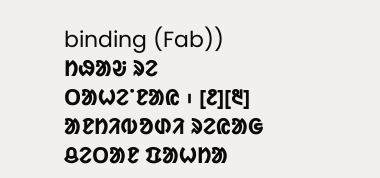binding (Fab)) ᱴᱷᱟᱶ ᱨᱮ ᱛᱟᱦᱮᱸᱱᱟᱭ ᱾ [᱒][᱓] ᱟᱱᱴᱤᱵᱚᱰᱤ ᱨᱮᱭᱟᱜ ᱪᱮᱛᱟᱱ ᱯᱟᱦᱴᱟ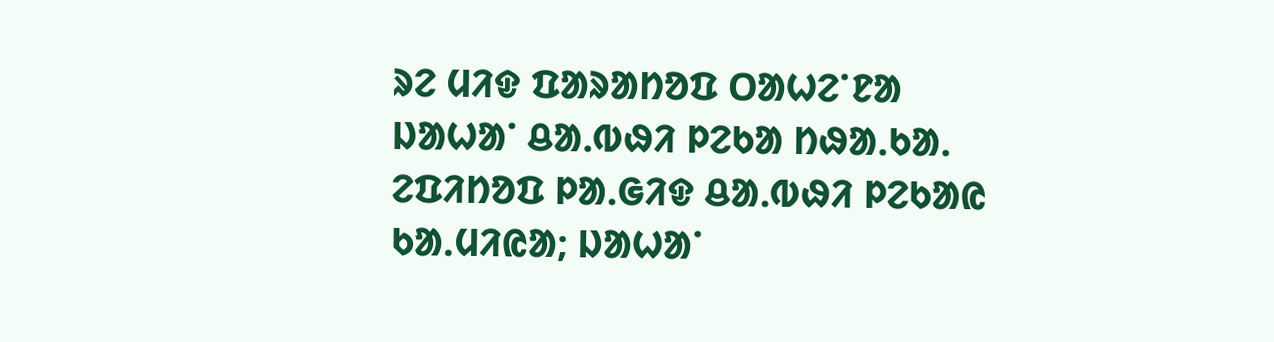ᱨᱮ ᱢᱤᱫ ᱯᱟᱨᱟᱴᱚᱯ ᱛᱟᱦᱮᱸᱱᱟ ᱡᱟᱦᱟᱸ ᱪᱟᱹᱵᱷᱤ ᱞᱮᱠᱟ ᱴᱷᱟᱹᱠᱟᱹ ᱮᱯᱤᱴᱚᱯ ᱞᱟᱹᱜᱤᱫ ᱪᱟᱹᱵᱷᱤ ᱞᱮᱠᱟᱭ ᱠᱟᱹᱢᱤᱭᱟ; ᱡᱟᱦᱟᱸ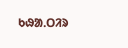ᱠᱷᱟᱹᱛᱤᱨ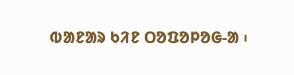ᱵᱟᱱᱟᱨ ᱠᱤᱱ ᱛᱚᱯᱚᱞᱚᱜ-ᱟ ᱾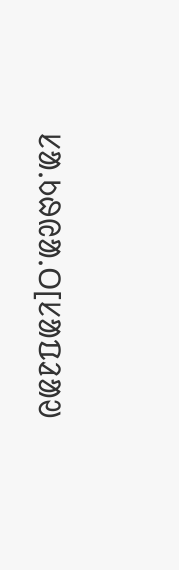ᱥᱟᱹᱠᱷᱭᱟᱹᱛ[ᱥᱟᱯᱲᱟᱣ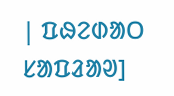| ᱯᱷᱮᱰᱟᱛ ᱥᱟᱯᱲᱟᱣ]